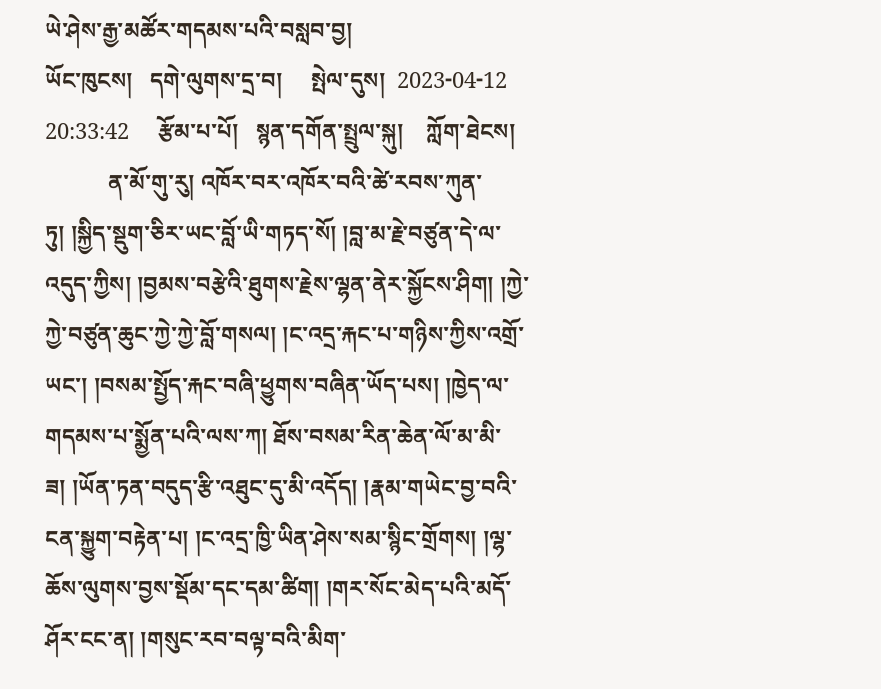ཡེ་ཤེས་རྒྱ་མཚོར་གདམས་པའི་བསླབ་བྱ།
ཡོང་ཁུངས།   དགེ་ལུགས་དྲ་བ།     སྤེལ་དུས།  2023-04-12 20:33:42     རྩོམ་པ་པོ།   སྙན་དགོན་སྤྲུལ་སྐུ།    ཀློག་ཐེངས།
           ན་མོ་གུ་རུ། འཁོར་བར་འཁོར་བའི་ཚེ་རབས་ཀུན་ཏུ། །སྐྱིད་སྡུག་ཅིར་ཡང་བློ་ཡི་གཏད་སོ། །བླ་མ་རྗེ་བཙུན་དེ་ལ་འདུད་ཀྱིས། །བྱམས་བརྩེའི་ཐུགས་རྗེས་ལྷན་ནེར་སྐྱོངས་ཤིག། །ཀྱེ་ཀྱེ་བཙུན་ཆུང་ཀྱེ་ཀྱེ་བློ་གསལ། །ང་འདྲ་རྐང་པ་གཉིས་ཀྱིས་འགྲོ་ཡང་། །བསམ་སྤྱོད་རྐང་བཞི་ཕྱུགས་བཞིན་ཡོད་པས། །ཁྱེད་ལ་གདམས་པ་སྨྱོན་པའི་ལས་ཀ། ཐོས་བསམ་རིན་ཆེན་ལོ་མ་མི་ཟ། །ཡོན་ཏན་བདུད་རྩི་འཐུང་དུ་མི་འདོད། །རྣམ་གཡེང་བྱ་བའི་ངན་སྐྱུག་བརྟེན་པ། །ང་འདྲ་ཁྱི་ཡིན་ཤེས་སམ་སྙིང་གྲོགས། །ལྷ་ཆོས་ལུགས་བྱས་སྡོམ་དང་དམ་ཚིག། །གར་སོང་མེད་པའི་མདོ་ཤོར་ངང་ན། །གསུང་རབ་བལྟ་བའི་མིག་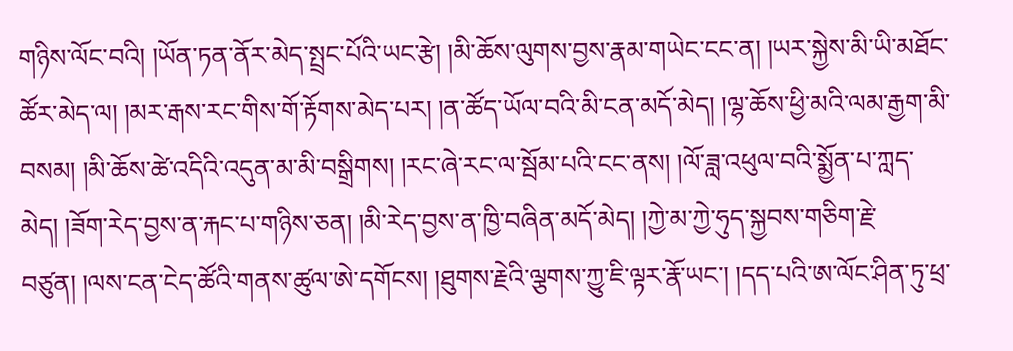གཉིས་ལོང་བའི། །ཡོན་ཏན་ནོར་མེད་སྤྲང་པོའི་ཡང་རྩེ། །མི་ཆོས་ལུགས་བྱས་རྣམ་གཡེང་ངང་ན། །ཡར་སྐྱེས་མི་ཡི་མཐོང་ཚོར་མེད་ལ། །མར་རྒས་རང་གིས་གོ་རྟོགས་མེད་པར། །ན་ཚོད་ཡོལ་བའི་མི་ངན་མདོ་མེད། །ལྷ་ཆོས་ཕྱི་མའི་ལམ་རྒྱག་མི་བསམ། །མི་ཆོས་ཚེ་འདིའི་འདུན་མ་མི་བསྒྲིགས། །རང་ཞེ་རང་ལ་སྦོམ་པའི་ངང་ནས། །ལོ་ཟླ་འཕུལ་བའི་སྨྱོན་པ་ཀླད་མེད། །ཟོག་རེད་བྱས་ན་རྐང་པ་གཉིས་ཅན། །མི་རེད་བྱས་ན་ཁྱི་བཞིན་མདོ་མེད། །ཀྱེ་མ་ཀྱེ་ཧུད་སྐྱབས་གཅིག་རྗེ་བཙུན། །ལས་ངན་ངེད་ཚོའི་གནས་ཚུལ་ཨེ་དགོངས། །ཐུགས་རྗེའི་ལྕགས་ཀྱུ་ཇི་ལྟར་རྣོ་ཡང་། །དད་པའི་ཨ་ལོང་ཤིན་ཏུ་ཕྲ་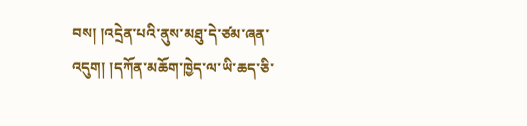བས། །འདྲེན་པའི་ནུས་མཐུ་དེ་ཙམ་ཞན་འདུག། །དཀོན་མཆོག་ཁྱེད་ལ་ཡི་ཆད་ཅི་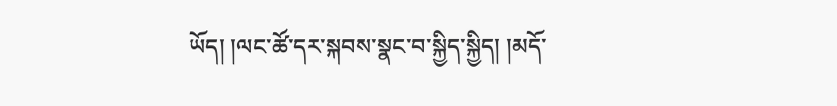ཡོད། །ལང་ཚོ་དར་སྐབས་སྣང་བ་སྐྱིད་སྐྱིད། །མདོ་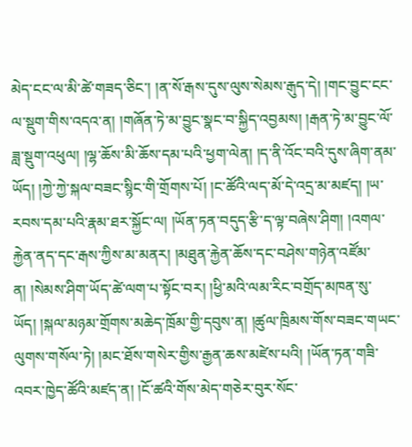མེད་ངང་ལ་མི་ཚེ་གཟད་ཅིང་། །ན་སོ་རྒས་དུས་ལུས་སེམས་རྒུད་དེ། །གང་བྱུང་ངང་ལ་སྡུག་གིས་འདའ་ན། །གཞོན་ཏེ་མ་བྱུང་སྣང་བ་སྐྱིད་འབྱམས། །རྒན་ཏེ་མ་བྱུང་ལོ་ཟླ་སྡུག་འཕུལ། །ལྷ་ཆོས་མི་ཆོས་དམ་པའི་ཕྱག་ལེན། །ད་ནི་འོང་བའི་དུས་ཞིག་ནམ་ཡོད། །ཀྱེ་ཀྱེ་སྐལ་བཟང་སྙིང་གི་གྲོགས་པོ། །ང་ཚོའི་ལད་མོ་དེ་འདྲ་མ་མཛད། །ཡ་རབས་དམ་པའི་རྣམ་ཐར་སྐྱོང་ལ། །ཡོན་ཏན་བདུད་རྩི་ད་ལྟ་བཞེས་ཤིག། །འགལ་རྐྱེན་ནད་དང་རྒས་ཀྱིས་མ་མནར། །མཐུན་རྐྱེན་ཆོས་དང་བཤེས་གཉེན་འཛོམ་ན། །སེམས་ཤིག་ཡོད་ཚེ་ལག་པ་སྟོང་བར། །ཕྱི་མའི་ལམ་རིང་བགྲོད་མཁན་སུ་ཡོད། །སྐལ་མཉམ་གྲོགས་མཆེད་ཁྲོམ་གྱི་དབུས་ན། །ཚུལ་ཁྲིམས་གོས་བཟང་གཡང་ལུགས་གསོལ་ཏེ། །མང་ཐོས་གསེར་གྱིས་རྒྱན་ཆས་མཛེས་པའི། །ཡོན་ཏན་གཟི་འབར་ཁྱེད་ཚོའི་མཛད་ན། །ངོ་ཚའི་གོས་མེད་གཅེར་བུར་སོང་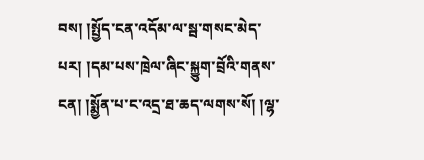བས། །སྤྱོད་ངན་འདོམ་ལ་སྦ་གསང་མེད་པར། །དམ་པས་ཁྲེལ་ཞིང་སྐྱུག་བྲོའི་གནས་ངན། །སྨྱོན་པ་ང་འདྲ་ཐ་ཆད་ལགས་སོ། །ལྷ་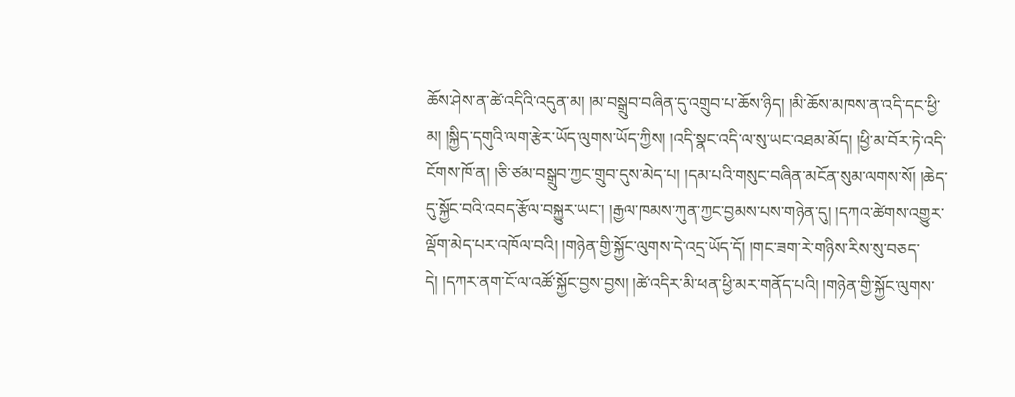ཆོས་ཤེས་ན་ཚེ་འདིའི་འདུན་མ། །མ་བསྒྲུབ་བཞིན་དུ་འགྲུབ་པ་ཆོས་ཉིད། །མི་ཆོས་མཁས་ན་འདི་དང་ཕྱི་མ། །སྐྱིད་དགུའི་ལག་རྩེར་ཡོད་ལུགས་ཡོད་ཀྱིས། །འདི་སྣང་འདི་ལ་སུ་ཡང་འཐམ་མོད། །ཕྱི་མ་བོར་ཏེ་འདི་ངོགས་ཁོ་ན། །ཅི་ཙམ་བསྒྲུབ་ཀྱང་གྲུབ་དུས་མེད་པ། །དམ་པའི་གསུང་བཞིན་མངོན་སུམ་ལགས་སོ། །ཆེད་དུ་སྐྱོང་བའི་འབད་རྩོལ་བསྐྱུར་ཡང་། །རྒྱལ་ཁམས་ཀུན་ཀྱང་བྱམས་པས་གཉེན་དུ། །དཀའ་ཚེགས་འགྱུར་ལྡོག་མེད་པར་འཁོལ་བའི། །གཉེན་གྱི་སྐྱོང་ལུགས་དེ་འདྲ་ཡོད་དོ། །གང་ཟག་རེ་གཉིས་རིས་སུ་བཅད་དེ། །དཀར་ནག་ངོ་ལ་འཚོ་སྐྱོང་བྱས་བྱས། །ཚེ་འདིར་མི་ཕན་ཕྱི་མར་གནོད་པའི། །གཉེན་གྱི་སྐྱོང་ལུགས་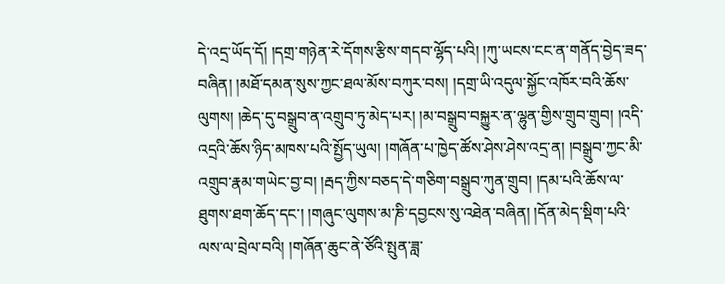དེ་འདྲ་ཡོད་དོ། །དགྲ་གཉེན་རེ་དོགས་རྩིས་གདབ་ལྷོད་པའི། །ཀུ་ཡངས་ངང་ན་གནོད་བྱེད་ཟད་བཞིན། །མཐོ་དམན་སུས་ཀྱང་ཐལ་མོས་བཀུར་བས། །དགྲ་ཡི་འདུལ་སྐྱོང་འཁོར་བའི་ཆོས་ལུགས། །ཆེད་དུ་བསྒྲུབ་ན་འགྲུབ་ཏུ་མེད་པར། །མ་བསྒྲུབ་བསྐྱུར་ན་ལྷུན་གྱིས་གྲུབ་གྲུབ། །འདི་འདྲའི་ཆོས་ཉིད་མཁས་པའི་སྤྱོད་ཡུལ། །གཞོན་པ་ཁྱེད་ཚོས་ཤེས་ཤེས་འདྲ་ན། །བསྒྲུབ་ཀྱང་མི་འགྲུབ་རྣམ་གཡེང་བྱ་བ། །རྦད་ཀྱིས་བཅད་དེ་གཅིག་བསྒྲུབ་ཀུན་གྲུབ། །དམ་པའི་ཆོས་ལ་ཐུགས་ཐག་ཆོད་དང་། །གཞུང་ལུགས་མ་ཎི་དབྱངས་སུ་འཐེན་བཞིན། །དོན་མེད་སྡིག་པའི་ལས་ལ་བྲེལ་བའི། །གཞོན་ཆུང་ནེ་ཙོའི་སྤུན་ཟླ་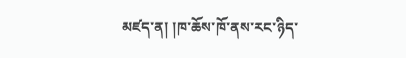མཛད་ན། །ཁ་ཆོས་ཁོ་ནས་རང་ཉིད་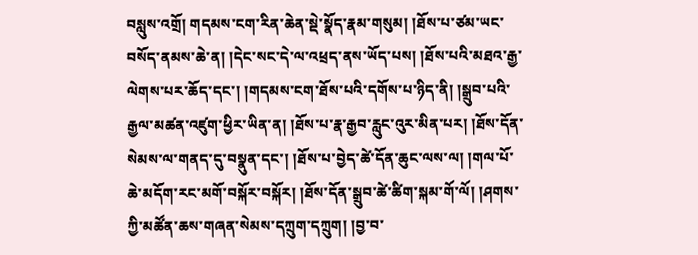བསླུས་འགྲོ། གདམས་ངག་རིན་ཆེན་སྡེ་སྣོད་རྣམ་གསུམ། །ཐོས་པ་ཙམ་ཡང་བསོད་ནམས་ཆེ་ན། །དེང་སང་དེ་ལ་འཕྲད་ནས་ཡོད་པས། །ཐོས་པའི་མཐའ་རྒྱ་ལེགས་པར་ཆོད་དང་། །གདམས་ངག་ཐོས་པའི་དགོས་པ་ཉིད་ནི། །སྒྲུབ་པའི་རྒྱལ་མཚན་འཛུག་ཕྱིར་ཡིན་ན། །ཐོས་པ་རྣ་རྒྱབ་རླུང་འུར་མིན་པར། །ཐོས་དོན་སེམས་ལ་གནད་དུ་བསྣུན་དང་། །ཐོས་པ་བྱེད་ཚེ་དོན་ཆུང་ལས་ལ། །གལ་པོ་ཆེ་མདོག་རང་མགོ་བསྐོར་བསྐོར། །ཐོས་དོན་སྒྲུབ་ཚེ་ཚིག་སྐམ་གོ་ལོ། །ཤགས་ཀྱི་མཚོན་ཆས་གཞན་སེམས་དཀྲུག་དཀྲུག། །བྱ་བ་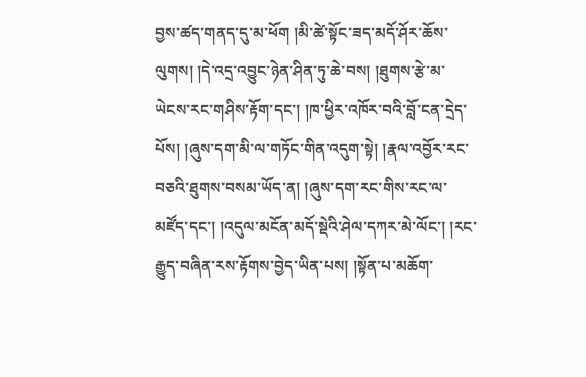བྱས་ཚད་གནད་དུ་མ་ཕོག །མི་ཚེ་སྟོང་ཟད་མདོ་ཤོར་ཆོས་ལུགས། །དེ་འདྲ་འབྱུང་ཉེན་ཤིན་ཏུ་ཆེ་བས། །ཐུགས་རྩེ་མ་ཡེངས་རང་གཤིས་རྟོག་དང་། །ཁ་ཕྱིར་འཁོར་བའི་བློ་ངན་དྲེད་པོས། །ཞུས་དག་མི་ལ་གཏོང་གིན་འདུག་སྟེ། །རྣལ་འབྱོར་རང་བཅའི་ཐུགས་བསམ་ཡོད་ན། །ཞུས་དག་རང་གིས་རང་ལ་མཛོད་དང་། །འདུལ་མངོན་མདོ་སྡེའི་ཤེལ་དཀར་མེ་ལོང་། །རང་རྒྱུད་བཞིན་རས་རྟོགས་བྱེད་ཡིན་པས། །སྟོན་པ་མཆོག་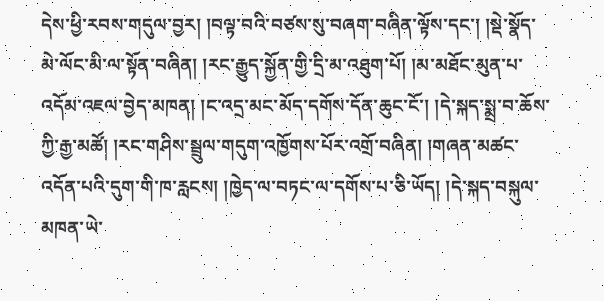དེས་ཕྱི་རབས་གདུལ་བྱར། །བལྟ་བའི་བཙས་སུ་བཞག་བཞིན་ལྟོས་དང་། །སྡེ་སྣོད་མེ་ལོང་མི་ལ་སྟོན་བཞིན། །རང་རྒྱུད་སྐྱོན་གྱི་དྲི་མ་འཐུག་པོ། །མ་མཐོང་མུན་པ་འདོམ་འཇལ་བྱེད་མཁན། །ང་འདྲ་མང་མོད་དགོས་དོན་ཆུང་ངོ་། །དེ་སྐད་སྨྲ་བ་ཆོས་ཀྱི་རྒྱ་མཚོ། །རང་གཤིས་སྦྲུལ་གདུག་འཁྱོགས་པོར་འགྲོ་བཞིན། །གཞན་མཚང་འདོན་པའི་དུག་གི་ཁ་རླངས། །ཁྱེད་ལ་བཏང་ལ་དགོས་པ་ཅི་ཡོད། །དེ་སྐད་བསྐུལ་མཁན་ཡེ་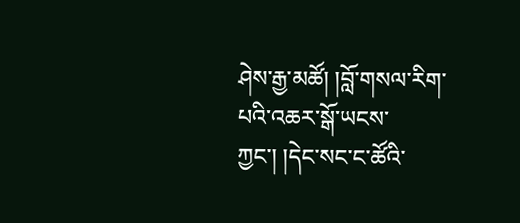ཤེས་རྒྱ་མཚོ། །བློ་གསལ་རིག་པའི་འཆར་སྒོ་ཡངས་ཀྱང་། །དེང་སང་ང་ཚོའི་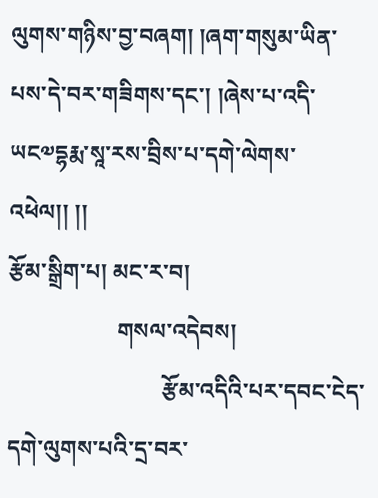ལུགས་གཉིས་བྱ་བཞག། །ཞག་གསུམ་ཡིན་པས་དེ་བར་གཟིགས་དང་། །ཞེས་པ་འདི་ཡང༧དྷརྨ་སཱ་རས་བྲིས་པ་དགེ་ལེགས་འཕེལ།། །།
རྩོམ་སྒྲིག་པ། མང་ར་བ།
                   གསལ་འདེབས།
                           རྩོམ་འདིའི་པར་དབང་ངེད་དགེ་ལུགས་པའི་དྲ་བར་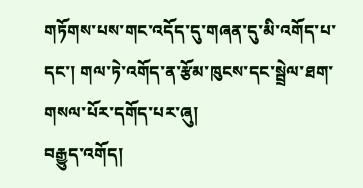གཏོགས་པས་གང་འདོད་དུ་གཞན་དུ་མི་འགོད་པ་དང་། གལ་ཏེ་འགོད་ན་རྩོམ་ཁུངས་དང་སྦྲེལ་ཐག་གསལ་པོར་དགོད་པར་ཞུ།
བརྒྱུད་འགོད།